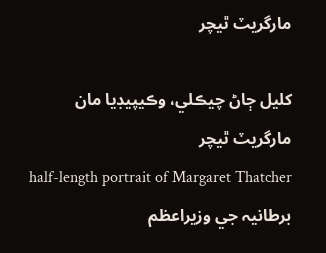مارگريٽ ٿيچر

کليل ڄاڻ چيڪلي، وڪيپيڊيا مان
مارگريٽ ٿيچر
half-length portrait of Margaret Thatcher
برطانيہ جي وزيراعظم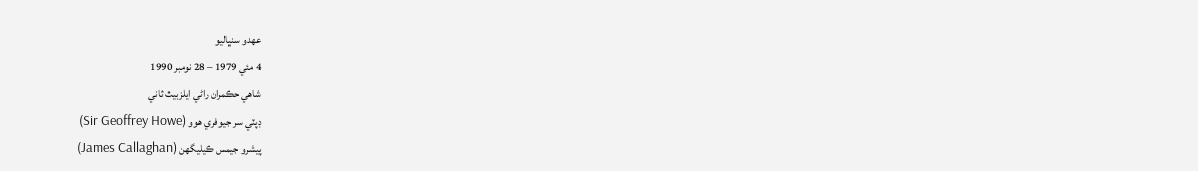عهدو سنڀاليو
4 مئي 1979 – 28 نومبر 1990
شاهي حڪمران راڻي ايلزبيٿ ثاني
ڊپٽي سر جيوفري ھوو (Sir Geoffrey Howe)
پيشرو جيمس ڪيليگھن (James Callaghan)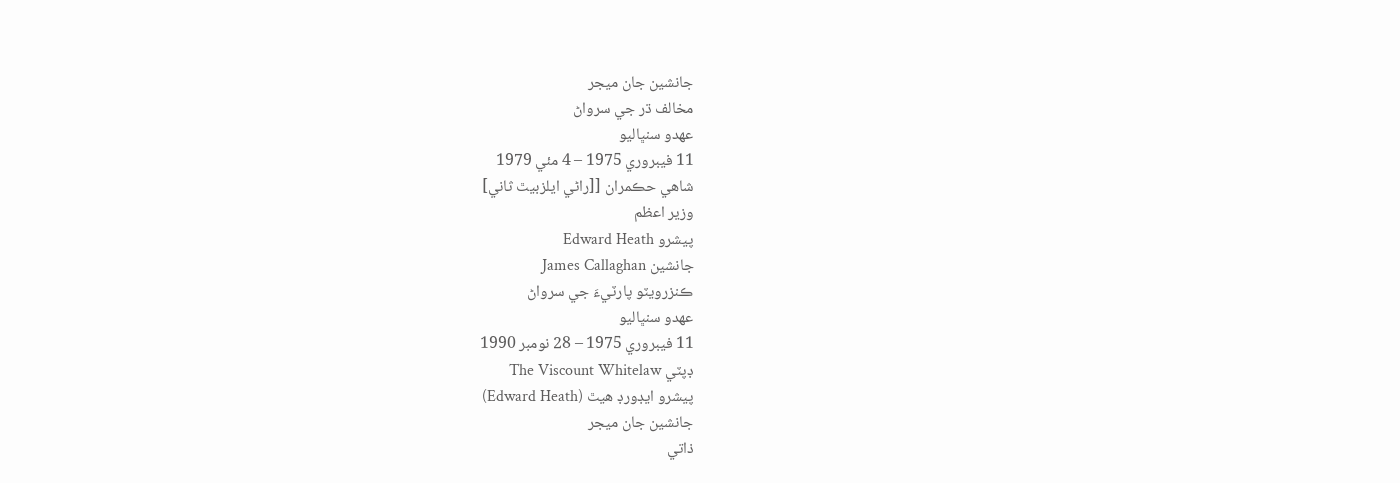جانشين جان ميجر
مخالف ڌر جي سرواڻ
عهدو سنڀاليو
11 فيبروري 1975 – 4 مئي 1979
شاهي حڪمران [[راڻي ايلزبيٿ ثاني]
وزير اعظم
پيشرو Edward Heath
جانشين James Callaghan
ڪنزرويٽو پارٽيءَ جي سرواڻ
عهدو سنڀاليو
11 فيبروري 1975 – 28 نومبر 1990
ڊپٽي The Viscount Whitelaw
پيشرو ايڊورڊ ھيٿ (Edward Heath)
جانشين جان ميجر
ذاتي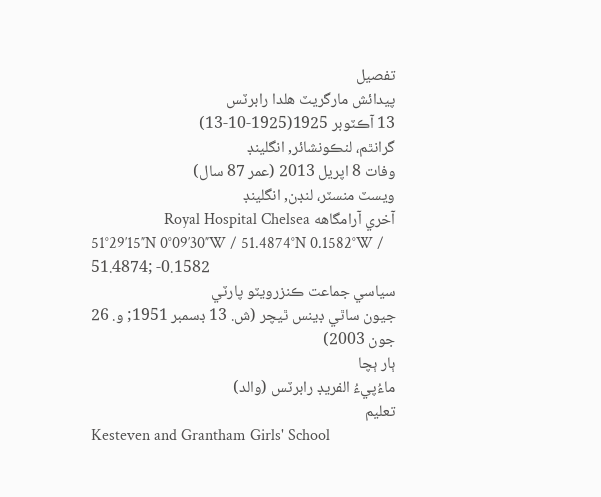تفصيل
پيدائش مارگريٽ ھلدا رابرٽس
13 آڪٽوبر 1925(1925-10-13)
گرانٿم، لنڪونشائر, انگلينڊ
وفات 8 اپريل 2013 (عمر 87 سال)
ويسٽ منسٽر، لنڊن, انگلينڊ
آخري آرامگاهه Royal Hospital Chelsea
51°29′15″N 0°09′30″W / 51.4874°N 0.1582°W / 51.4874; -0.1582
سياسي جماعت ڪنزرويٽو پارٽي
جيون ساٿي ڊينس ٿيچر (ش. 13 ڊسمبر 1951; و. 26 جون 2003)
ٻار ٻچا
ماءُپيءُ الفريڊ رابرٽس (والد)
تعليم
Kesteven and Grantham Girls' School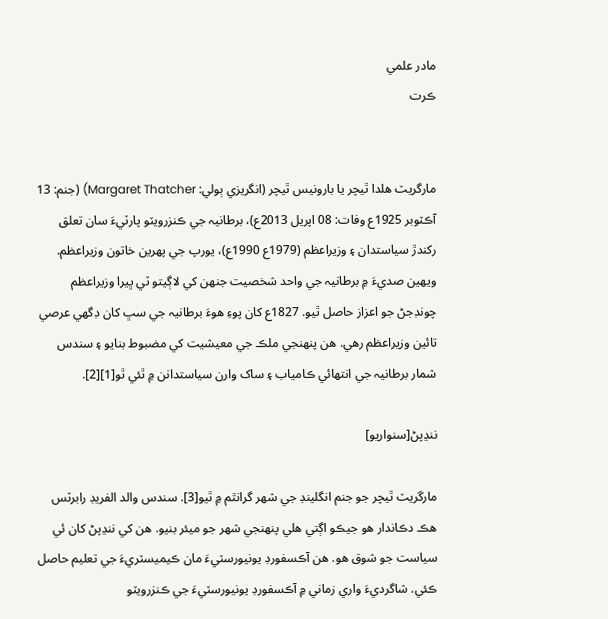مادر علمي
ڪرت


مارگريٽ ھلدا ٿيچر يا بارونيس ٿيچر (انگريزي ٻولي: Margaret Thatcher) (جنم: 13 آڪٽوبر 1925ع وفات: 08 اپريل 2013ع)، برطانيہ جي ڪنزرويٽو پارٽيءَ سان تعلق رکندڙ سياستدان ۽ وزيراعظم (1979ع 1990ع)، يورپ جي پھرين خاتون وزيراعظم. ويھين صديءَ ۾ برطانيہ جي واحد شخصيت جنھن کي لاڳيتو ٽي ڀيرا وزيراعظم چونڊجڻ جو اعزاز حاصل ٿيو. 1827ع کان پوءِ ھوءَ برطانيہ جي سڀ کان ڊگھي عرصي تائين وزيراعظم رھي. ھن پنھنجي ملڪ جي معيشيت کي مضبوط بنايو ۽ سندس شمار برطانيہ جي انتھائي ڪامياب ۽ ساک وارن سياستدانن ۾ ٿئي ٿو[1][2].

ننڍپڻ[سنواريو]

مارگريٽ ٿيچر جو جنم انگلينڊ جي شھر گرانٿم ۾ ٿيو[3]. سندس والد الفريڊ رابرٽس ھڪ دڪاندار ھو جيڪو اڳتي ھلي پنھنجي شھر جو ميئر بنيو. ھن کي ننڍپڻ کان ئي سياست جو شوق ھو. ھن آڪسفورڊ يونيورسٽيءَ مان ڪيميسٽريءَ جي تعليم حاصل ڪئي. شاگرديءَ واري زماني ۾ آڪسفورڊ يونيورسٽيءَ جي ڪنزرويٽو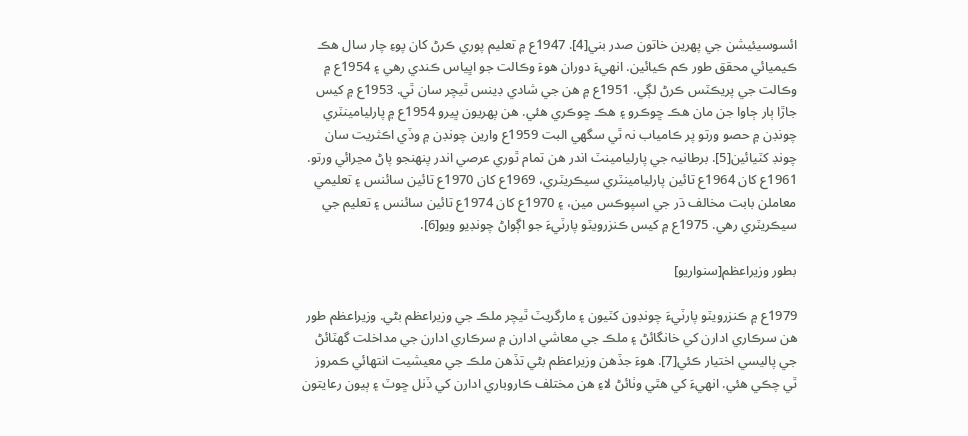ائسوسيئيشن جي پھرين خاتون صدر بني[4]. 1947ع ۾ تعليم پوري ڪرڻ کان پوءِ چار سال ھڪ ڪيميائي محقق طور ڪم ڪيائين. انھيءَ دوران ھوءَ وڪالت جو اڀياس ڪندي رھي ۽ 1954ع ۾ وڪالت جي پريڪٽس ڪرڻ لڳي. 1951ع ۾ ھن جي شادي ڊينس ٿيچر سان ٿي. 1953ع ۾ کيس جاڙا ٻار ڄاوا جن مان ھڪ ڇوڪرو ۽ ھڪ ڇوڪري ھئي. ھن پھريون ڀيرو 1954ع ۾ پارليامينٽري چونڊن ۾ حصو ورتو پر ڪامياب نہ ٿي سگھي البت 1959ع وارين چونڊن ۾ وڏي اڪثريت سان چونڊ کٽيائين[5]. برطانيہ جي پارليامينٽ اندر ھن تمام ٿوري عرصي اندر پنھنجو پاڻ مڃرائي ورتو. 1961ع کان 1964ع تائين پارليامينٽري سيڪريٽري، 1969ع کان 1970ع تائين سائنس ۽ تعليمي معاملن بابت مخالف ڌر جي اسپوڪس مين، ۽ 1970ع کان 1974ع تائين سائنس ۽ تعليم جي سيڪريٽري رھي. 1975ع ۾ کيس ڪنزرويٽو پارٽيءَ جو اڳواڻ چونڊيو ويو[6].

بطور وزيراعظم[سنواريو]

1979ع ۾ ڪنزرويٽو پارٽيءَ چونڊون کٽيون ۽ مارگريٽ ٿيچر ملڪ جي وزيراعظم بڻي. وزيراعظم طور ھن سرڪاري ادارن کي خانگائڻ ۽ ملڪ جي معاشي ادارن ۾ سرڪاري ادارن جي مداخلت گھٽائڻ جي پاليسي اختيار ڪئي[7]. ھوءَ جڏھن وزيراعظم بڻي تڏھن ملڪ جي معيشيت انتھائي ڪمروز ٿي چڪي ھئي. انھيءَ کي ھٿي وٺائڻ لاءِ ھن مختلف ڪاروباري ادارن کي ڏنل ڇوٽ ۽ ٻيون رعايتون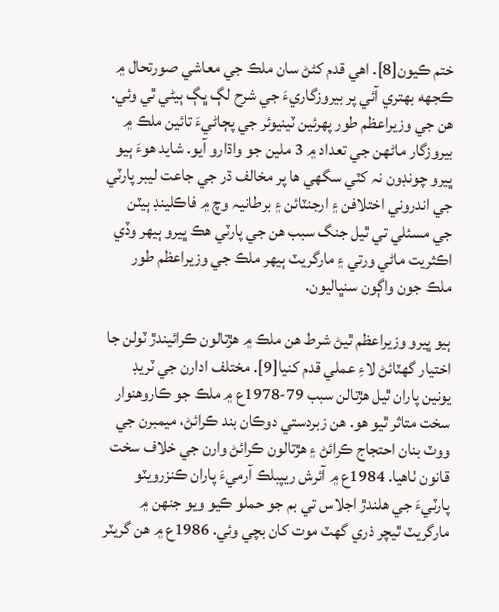ختم ڪيون[8]. اھي قدم کڻڻ سان ملڪ جي معاشي صورتحال ۾ ڪجهه بھتري آئي پر بيروزگاريءَ جي شرح لڳ ڀڳ ٻيڻي ٿي وئي. ھن جي وزيراعظم طور پھرئين ٽينيوئر جي پڄاڻيءَ تائين ملڪ ۾ بيروزگار ماڻھن جي تعداد ۾ 3 ملين جو واڌارو آيو. شايد ھوءَ ٻيو ڀيرو چونڊون نہ کٽي سگھي ھا پر مخالف ڌر جي جاعت ليبر پارٽي جي اندروني اختلافن ۽ ارجنٽائن ۽ برطانيہ وچ ۾ فاڪلينڊ ٻيٽن جي مسئلي تي ٿيل جنگ سبب ھن جي پارٽي ھڪ ڀيرو ٻيھر وڏي اڪثريت ماڻي ورتي ۽ مارگريٽ ٻيھر ملڪ جي وزيراعظم طور ملڪ جون واڳون سنڀاليون.

ٻيو ڀيرو وزيراعظم ٿيڻ شرط ھن ملڪ ۾ ھڙتالون ڪرائيندڙ ٽولن جا اختيار گھٽائڻ لاءِ عملي قدم کنيا[9]. مختلف ادارن جي ٽريڊ يونين پاران ٿيل ھڙتالن سبب 79-1978ع ۾ ملڪ جو ڪاروھنوار سخت متاثر ٿيو ھو. ھن زبردستي دوڪان بند ڪرائڻ، ميمبرن جي ووٽ بنان احتجاج ڪرائڻ ۽ ھڙتالون ڪرائڻ وارن جي خلاف سخت قانون ٺاھيا. 1984ع ۾ آئرش ريپبلڪ آرميءَ پاران ڪنزرويٽو پارٽيءَ جي ھلندڙ اجلاس تي بم جو حملو ڪيو ويو جنھن ۾ مارگريٽ ٿيچر ذري گھٽ موت کان بچي وئي. 1986ع ۾ ھن گريٽر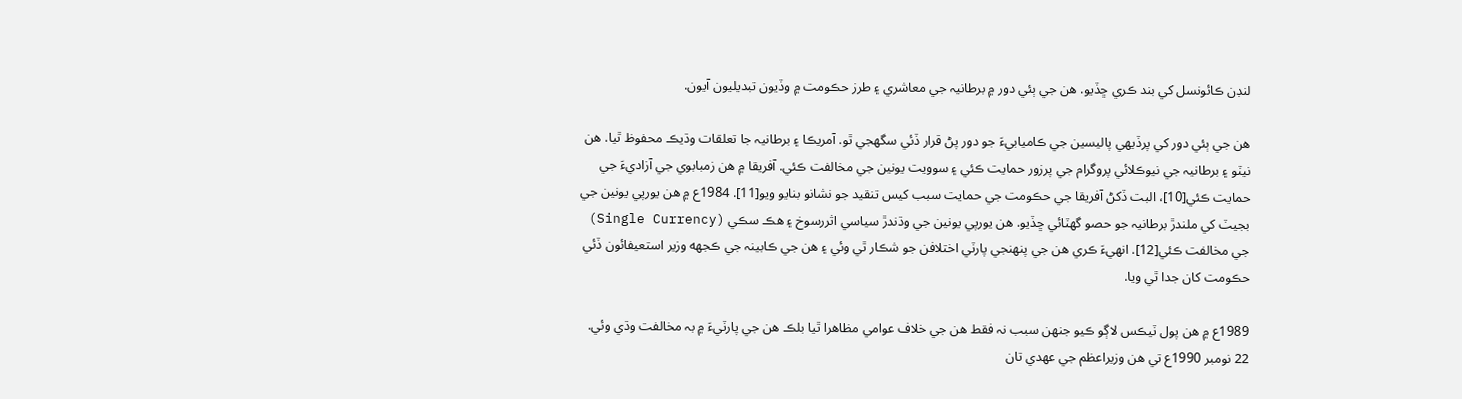لنڊن ڪائونسل کي بند ڪري ڇڏيو. ھن جي ٻئي دور ۾ برطانيہ جي معاشري ۽ طرز حڪومت ۾ وڏيون تبديليون آيون.

ھن جي ٻئي دور کي پرڏيھي پاليسين جي ڪاميابيءَ جو دور پڻ قرار ڏئي سگھجي ٿو. آمريڪا ۽ برطانيہ جا تعلقات وڌيڪ محفوظ ٿيا. ھن نيٽو ۽ برطانيہ جي نيوڪلائي پروگرام جي پرزور حمايت ڪئي ۽ سوويت يونين جي مخالفت ڪئي. آفريقا ۾ ھن زمبابوي جي آزاديءَ جي حمايت ڪئي[10]، البت ڏکڻ آفريقا جي حڪومت جي حمايت سبب کيس تنقيد جو نشانو بنايو ويو[11]. 1984ع ۾ ھن يورپي يونين جي بجيٽ کي ملندڙ برطانيہ جو حصو گھٽائي ڇڏيو. ھن يورپي يونين جي وڌندڙ سياسي اثررسوخ ۽ ھڪ سڪي (Single Currency) جي مخالفت ڪئي[12]. انھيءَ ڪري ھن جي پنھنجي پارٽي اختلافن جو شڪار ٿي وئي ۽ ھن جي ڪابينہ جي ڪجهه وزير استعيفائون ڏئي حڪومت کان جدا ٿي ويا.

1989ع ۾ ھن پول ٽيڪس لاڳو ڪيو جنھن سبب نہ فقط ھن جي خلاف عوامي مظاھرا ٿيا بلڪ ھن جي پارٽيءَ ۾ بہ مخالفت وڌي وئي. 22 نومبر 1990ع تي ھن وزيراعظم جي عھدي تان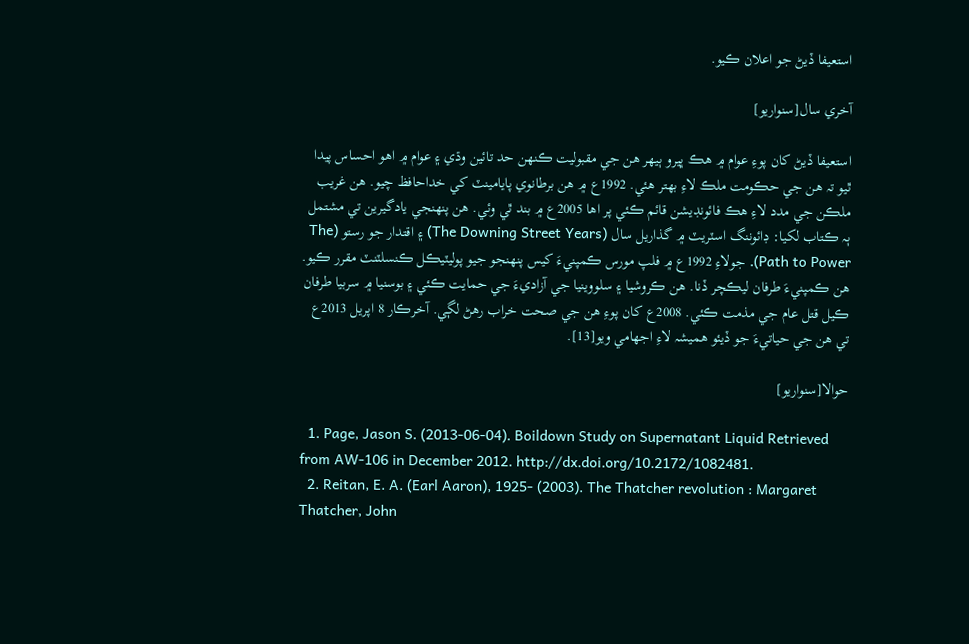استعيفا ڏيڻ جو اعلان ڪيو.

آخري سال[سنواريو]

استعيفا ڏيڻ کان پوءِ عوام ۾ ھڪ ڀيرو ٻيھر ھن جي مقبوليت ڪنھن حد تائين وڌي ۽ عوام ۾ اھو احساس پيدا ٿيو تہ ھن جي حڪومت ملڪ لاءِ بھتر ھئي. 1992ع ۾ ھن برطانوي پايامينٽ کي خداحافظ چيو. ھن غريب ملڪن جي مدد لاءِ ھڪ فائونڊيشن قائم ڪئي پر اھا 2005ع ۾ بند ٿي وئي. ھن پنھنجي يادگيرين تي مشتمل ٻہ ڪتاب لکيا: ڊائوننگ اسٽريٽ ۾ گذاريل سال (The Downing Street Years) ۽ اقتدار جو رستو (The Path to Power). جولاءِ 1992ع ۾ فلپ مورس ڪمپنيءَ کيس پنھنجو جيو پوليٽيڪل ڪنسلٽنٽ مقرر ڪيو. ھن ڪمپنيءَ طرفان ليڪچر ڏنا. ھن ڪروشيا ۽ سلووينيا جي آزاديءَ جي حمايت ڪئي ۽ بوسنيا ۾ سربيا طرفان ڪيل قتل عام جي مذمت ڪئي. 2008ع کان پوءِ ھن جي صحت خراب رھڻ لڳي. آخرڪار 8 اپريل 2013ع تي ھن جي حياتيءَ جو ڏيئو ھميشہ لاءِ اجھامي ويو[13].

حوالا[سنواريو]

  1. Page, Jason S. (2013-06-04). Boildown Study on Supernatant Liquid Retrieved from AW-106 in December 2012. http://dx.doi.org/10.2172/1082481.
  2. Reitan, E. A. (Earl Aaron), 1925- (2003). The Thatcher revolution : Margaret Thatcher, John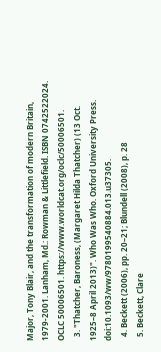Major, Tony Blair, and the transformation of modern Britain, 1979-2001. Lanham, Md.: Rowman & Littlefield. ISBN 0742522024. OCLC 50006501. https://www.worldcat.org/oclc/50006501.
  3. "Thatcher, Baroness, (Margaret Hilda Thatcher) (13 Oct. 1925–8 April 2013)". Who Was Who. Oxford University Press. doi:10.1093/ww/9780199540884.013.u37305.
  4. Beckett (2006), pp. 20–21; Blundell (2008), p. 28
  5. Beckett, Clare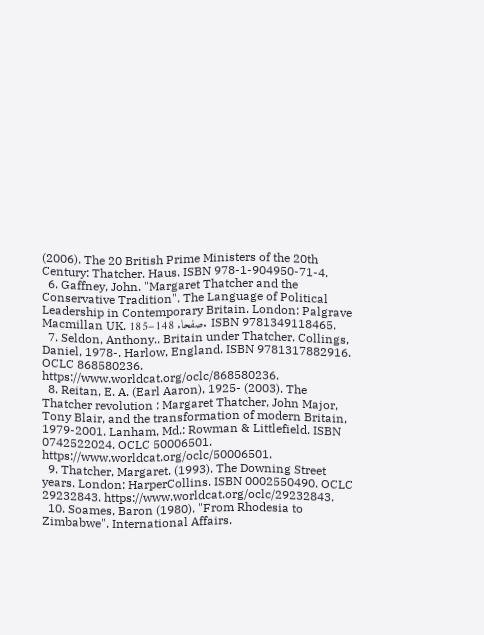(2006). The 20 British Prime Ministers of the 20th Century: Thatcher. Haus. ISBN 978-1-904950-71-4.
  6. Gaffney, John. "Margaret Thatcher and the Conservative Tradition". The Language of Political Leadership in Contemporary Britain. London: Palgrave Macmillan UK. صفحا. 148–185. ISBN 9781349118465.
  7. Seldon, Anthony.. Britain under Thatcher. Collings, Daniel, 1978-. Harlow, England. ISBN 9781317882916. OCLC 868580236. https://www.worldcat.org/oclc/868580236.
  8. Reitan, E. A. (Earl Aaron), 1925- (2003). The Thatcher revolution : Margaret Thatcher, John Major, Tony Blair, and the transformation of modern Britain, 1979-2001. Lanham, Md.: Rowman & Littlefield. ISBN 0742522024. OCLC 50006501. https://www.worldcat.org/oclc/50006501.
  9. Thatcher, Margaret. (1993). The Downing Street years. London: HarperCollins. ISBN 0002550490. OCLC 29232843. https://www.worldcat.org/oclc/29232843.
  10. Soames, Baron (1980). "From Rhodesia to Zimbabwe". International Affairs.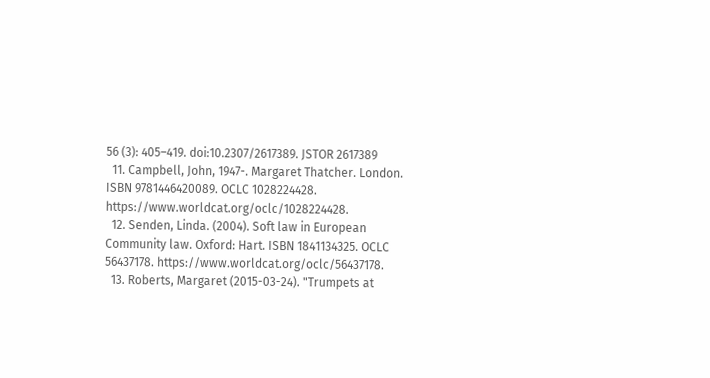56 (3): 405–419. doi:10.2307/2617389. JSTOR 2617389
  11. Campbell, John, 1947-. Margaret Thatcher. London. ISBN 9781446420089. OCLC 1028224428. https://www.worldcat.org/oclc/1028224428.
  12. Senden, Linda. (2004). Soft law in European Community law. Oxford: Hart. ISBN 1841134325. OCLC 56437178. https://www.worldcat.org/oclc/56437178.
  13. Roberts, Margaret (2015-03-24). "Trumpets at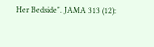Her Bedside". JAMA 313 (12):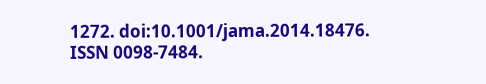1272. doi:10.1001/jama.2014.18476. ISSN 0098-7484.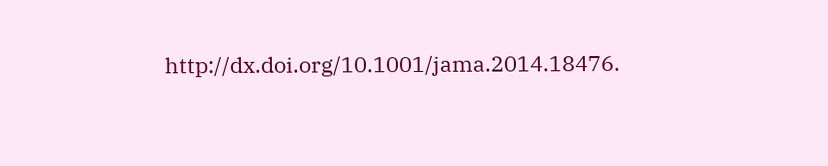http://dx.doi.org/10.1001/jama.2014.18476.